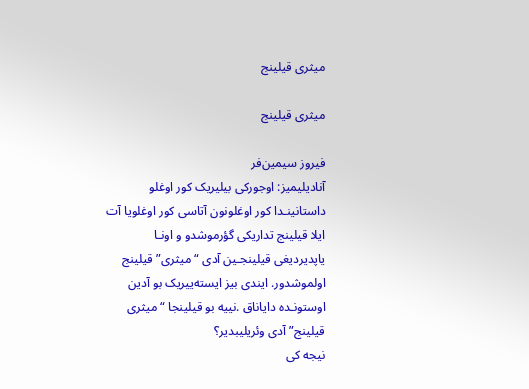میثری قیلینج

میثری قیلینج

فیروز سیمین‌فر
آنادیلیمیز: اوجورکی بیلیریک کور اوغلو داستانینـدا کور اوغلونون آتاسی کور اوغلویا آت ایلا قیلینج تداریکی گؤرموشدو و اونـا یاپدیردیغی قیلینجـین آدی “میثری” قیلینج اولموشدور. ایندی بیز ایسته‌ییریک بو آدین اوستونـده دایاناق .نییه بو قیلینجا “میثری قیلینج” آدی وئریلیبدیر؟
نیجه کی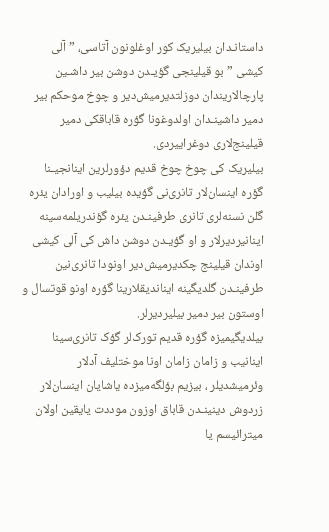داستانـدان بیلیریک کور اوغلونون آتاسی، ” آلی کیشی ” بو قیلینجی گؤیـدن دوشن بیر داشـین پارچالاریندان دوزلتدیرمیش‌دیر و چوخ موحکم بیر دمیر داشینـدان اولدوغونا گؤره قاباقکی دمیر قیلینج‌لاری دوغراییردی.
بیلیریک کی چوخ چوخ قدیم دؤورلرین اینانجیـنا گؤره اینسان‌لار تانری‌نی گؤیده بیلیب و اورادان یئره گلن نسنه‌لری تانری طرفینـدن یئره گؤندریلمه‌سینه اینانیردیر‌لار و او گؤیـدن دوشن داش کی آلی کیشی اوندان قیلینج چکدیرمیش‌دیر اونودا تانری‌نین طرفینـدن گلدیگینه ایناندیقلارینا گؤره اونو قوتسال و اوستون بیر دمیر بیلیردیرلر.
بیلدیگیمیزه گؤره قدیم تورک‌لر گؤک تانری‌سینا اینانیب و زامان زامان اونا موختلیف آدلار وئرمیشدیلر ، بیزیم بؤلگه‌میزده یاشایان اینسان‌لار زردوش دینینـدن قاباق اوزون موددت یایقین اولان میترائیسم یا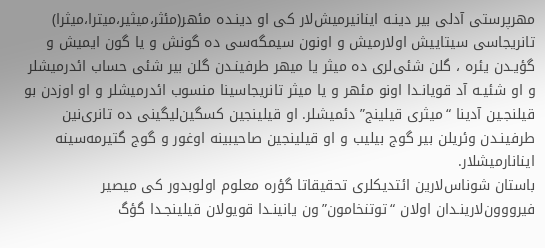مهرپرستی آدلی بیر دینـه اینانیرمیش‌لار کی او دینـده مئهر(مئثر،میثیر،میترا،میثرا) تانریجاسی سیتاییش اولارمیش و اونون سیمگه‌سی ده گونش و یا گون ایمیش و گؤیـدن یئره ، گلن شئی‌لری ده میثر یا میهر طرفینـدن گلن بیر شئی حساب ائدرمیشلر و او شئیـه آد قویانـدا اونو مئهر و یا میثر تانریجاسینا منسوب ائدرمیشلر و او اوزدن بو قیلنجـین آدینا “میثری قیلینج” دئمیشلر. او قیلینجین کسگین‌لیگینی ده تانری‌نین طرفینـدن وئریلن بیر گوج بیلیب و او قیلینجین صاحیبینه اوغور و گوج گتیرمه‌سینه اینانارمیشلار.
باستان شوناس‌لارین ائتدیکلری تحقیقاتا گؤره معلوم اولوبدور کی میصیر فیرووون‌لارینـدان اولان “توتنخامون”ون یانینـدا قویولان قیلینجـدا گؤگ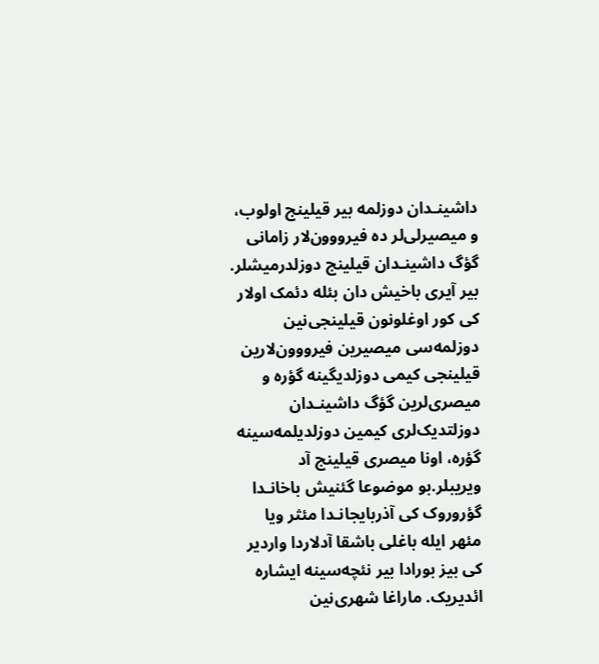داشینـدان دوزلمه بیر قیلینج اولوب، و میصیرلی‌لر ده فیرووون‌لار زامانی گؤگ داشینـدان قیلینج دوزلدرمیشلر.
بیر آیری باخیش دان بئله دئمک اولار کی کور اوغلونون قیلینجی‌نین دوزلمه‌سی میصیرین فیرووون‌لارین قیلینجی کیمی دوزلدیگینه گؤره و میصری‌لرین گؤگ داشینـدان دوزلتدیک‌لری کیمین دوزلدیلمه‌سینه گؤره، اونا میصری قیلینج آد ویریبلر.بو موضوعا گئنیش باخانـدا گؤروروک کی آذربایجانـدا مئثر ویا مئهر ایله باغلی باشقا آدلاردا واردیر کی بیز بورادا بیر نئچه‌سینه ایشاره ائدیریک. ماراغا شهری‌نین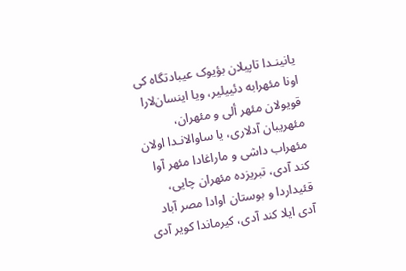یانینـدا تاپیلان بؤیوک عیبادتگاه کی اونا مئهرابه دئییلیر، ویا اینسان‌لارا قویولان مئهر ألی و مئهران، مئهریبان آدلاری، یا ساوالانـدا اولان مئهراب داشی و ماراغادا مئهر آوا کند آدی، تبریزده مئهران چایی، قئیداردا و بوستان اوادا مصر آباد آدی ایلا کند آدی، کیرماندا کویر آدی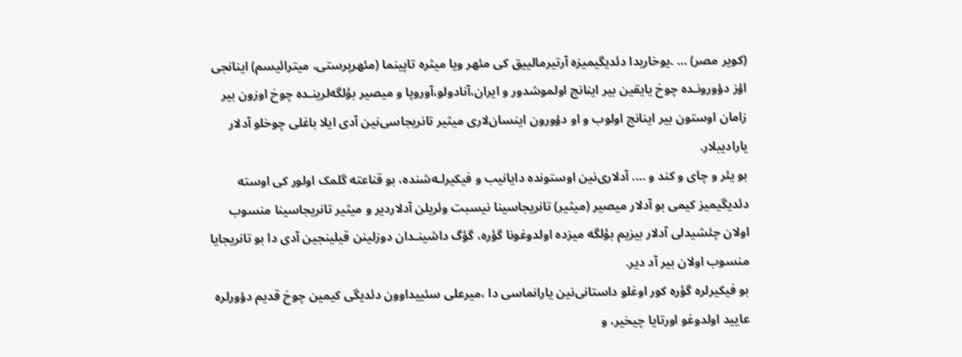(کویر مصر) … .یوخاریدا دئدیگیمیزه آرتیرمالییق کی مئهر ویا میثره تاپینما (مئهرپرستی، میترائیسم) اینانجی اؤز دؤورونـده چوخ یایقین بیر اینانج اولموشدور و ایران،آنادولو،آوروپا و میصیر بؤلگه‌لرینـده چوخ اوزون بیر زامان اوستون بیر اینانج اولوب و او دؤورون اینسان‌لاری میثیر تانریجاسی‌نین آدی ایلا باغلی چوخلو آدلار یارادیبلار.
بو یئر و چای و کند و …. آدلاری‌نین اوستونده دایانیب و فیکیرلـه‌شنده، بو قناعته گلمک اولور کی اوسته دئدیگیمیز کیمی بو آدلار میصیر (میثیر) تانریجاسینا نیسبت وئریلن آدلاردیر و میثیر تانریجاسینا منسوب اولان چئشیدلی آدلار بیزیم بؤلگه میزده اولدوغونا گؤره، گؤگ داشینـدان دوزلینن قیلینجین آدی دا بو تانریجایا منسوب اولان بیر آد دیر.
بو فیکیرلره گؤره کور اوغلو داستانی‌نین یارانماسی دا ،میرعلی سئییداوون دئدیگی کیمین چوخ قدیم دؤورلره عایید اولدوغو اورتایا چیخیر، و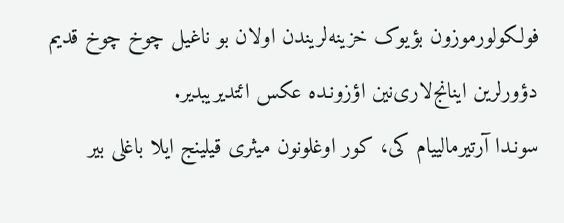فولکولورموزون بؤیوک خزینه‌لریندن اولان بو ناغیل چوخ چوخ قدیم دؤورلرین اینانج‌لاری‌نین اؤزونـده عکس ائتدیریبدیر.
سونـدا آرتیرمالییام کی، کور اوغلونون میثری قیلینج ایلا باغلی بیر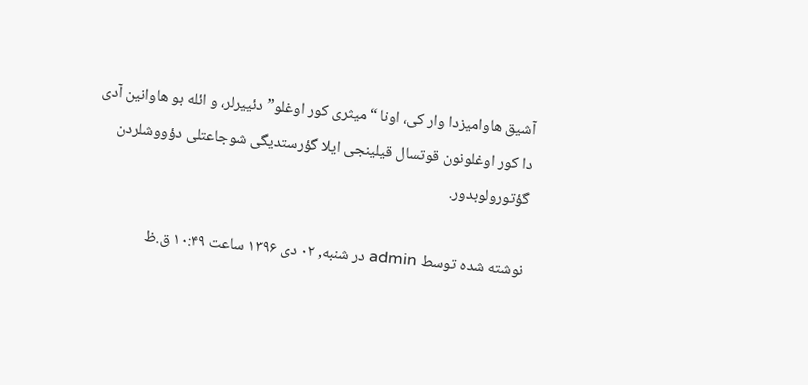آشیق هاوامیزدا وار کی، اونا “میثری کور اوغلو” دئییرلر، و ائله بو هاوانین آدی دا کور اوغلونون قوتسال قیلینجی ایلا گؤرستدیگی شوجاعتلی دؤووشلردن گؤتورولوبدور.

نوشته شده توسط admin در شنبه, ۰۲ دی ۱۳۹۶ ساعت ۱۰:۴۹ ق.ظ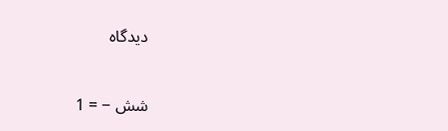دیدگاه


شش − = 1